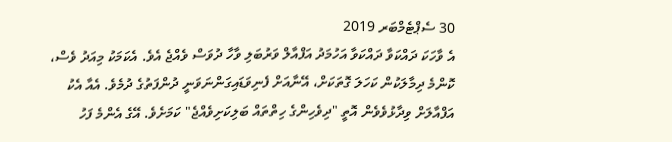30 ސެޕްޓެމްބަރ 2019
އެ ވާހަކަ ދައްކަވާ ދައްކަވާ އަހުމަދު އަފްއާލް ވަރުބަލި ވާހާ ދުވަސް ވެއްޖެ އެވެ. އެކަމަކު މިއަދު ވެސް، ކޮންމެ ދިމާލަކުން ކަހަލަ ގޮތަކަށް، އޭނާއަށް ފެނިވަޑައިގަންނަވަނީ ދުންފަތުގެ ދުމެވެ. އެއާ އެކު އަފްއާލަށް ވިދާޅުވެވެން އޮތީ "ދިވެހިންގެ ހިތްތައް ބަލިކަށިވެއްޖެ" ކަމަށެވެ. އޭގެ އެންމެ ފަހު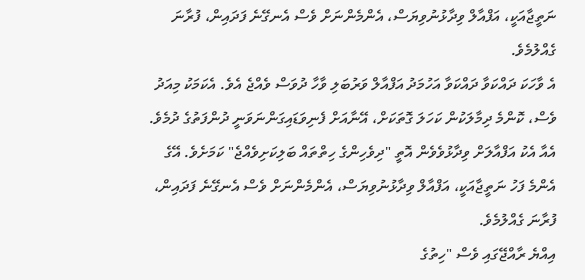ނަތީޖާއަކީ، އަފްއާލް ވިދާޅުނުވިޔަސް، އެންމެންނަށް ވެސް އެނގޭނެ ފަދައިން، ފުރާނަ ގެއްލުމެވެ.
އެ ވާހަކަ ދައްކަވާ ދައްކަވާ އަހުމަދު އަފްއާލް ވަރުބަލި ވާހާ ދުވަސް ވެއްޖެ އެވެ. އެކަމަކު މިއަދު ވެސް، ކޮންމެ ދިމާލަކުން ކަހަލަ ގޮތަކަށް، އޭނާއަށް ފެނިވަޑައިގަންނަވަނީ ދުންފަތުގެ ދުމެވެ. އެއާ އެކު އަފްއާލަށް ވިދާޅުވެވެން އޮތީ "ދިވެހިންގެ ހިތްތައް ބަލިކަށިވެއްޖެ" ކަމަށެވެ. އޭގެ އެންމެ ފަހު ނަތީޖާއަކީ، އަފްއާލް ވިދާޅުނުވިޔަސް، އެންމެންނަށް ވެސް އެނގޭނެ ފަދައިން، ފުރާނަ ގެއްލުމެވެ.
އިއްޔެ ރާއްޖޭގައި ވެސް "ހިތުގެ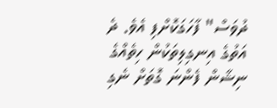ދުވަސް" ފާހަގަކޮށްފި އެވެ. ދެ އަތުގެ އިނގިލިތަކުން ހިތެއްގެ ނިޝާން ފެންނަ ގޮތަށް ނެގި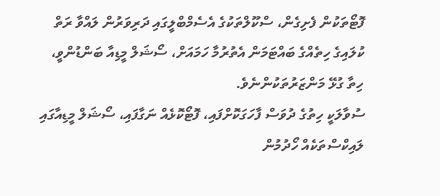ފޮޓޯތަކުން ފެށިގެން، ސްކޫލްތަކުގެ އެސެމްބްލީގައި ދަރިވަރުން ލައްވާ ރަތް ކުލައިގެ ހިތެއްގެ ބައްޓަމަން އެތުރުމާ ހަމައަށް، ސޯޝަލް މީޑިއާ ބަންޑުންވީ، ހިތާ ގުޅޭ މަންޒަރުތަކުންނެވެ.
ސުވާލަކީ ހިތުގެ ދުވަސް ފާހަގަކޮށްފައި، ފޮޓޯކޮޅެއް ނަގާފައި، ސޯޝަލް މީޑިއާގައި ލައިކްސްތަކެއް ހޯދުމުން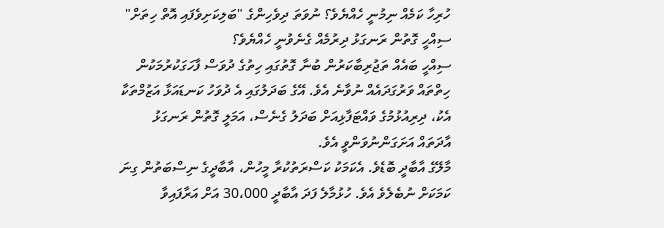ހުރިހާ ކަމެއް ނިމުނީ ހެއްޔެވެ؟ ނުވަތަ ދިވެހިންގެ "ބަލިކަށިވެފައި އޮތް ހިތަށް" ސިއްހީ ގޮތުން ރަނގަޅު ދިރުމެއް ގެނެވުނީ ހެއްޔެވެ؟
ސިއްހީ ބައެއް ތަޖުރިބާކަރުން ބުނާ ގޮތުގައި ހިތުގެ ދުވަސް ފާހަގަކުރުމަކުން ހިތްތައް ވަރުގަދައެއް ނުވާނެ އެވެ. އޭގެ ބަދަލުގައި އެ ދުވަހު ކަނޑައަޅާ އަޒުމްތަކާ އެކު، ދިރިއުޅުމުގެ ވައްޓަފާޅިއަށް ބަދަލު ގެނެސް، އަމަލީ ގޮތުން ރަނގަޅު އާދަތައް އަށަގަންނުވަންވީ އެވެ.
މާލޭގެ އާބާދީ ބޮޑެވެ. އެކަމަކު ކަސްރަތުކުރާ މީހުން، އާބާދީގެ ނިސްބަތުން ގިނަ ކަމަކަށް ނުބެލެވެ އެވެ. ހުޅުމާލެ ފަދަ އާބާދީ 30،000 އަށް އަރާފައިވާ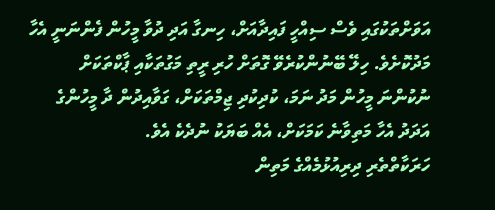އަވަށްތަކުގައި ވެސް ސިއްހީ ފައިދާއަށް، ހިނގާ އަދި ދުވާ މީހުން ފެންނަނީ އެހާ މަދުކޮށެވެ. ހިލޭ ބޭނުންކުރެވޭ ގޮތަށް ހުރި ރީތި މަގުތަކާއި ޕާކްތަކަށް ނުކުންނަ މީހުން މަދު ނަމަ، ކުދިކުދި ޖިމްތަކަށް، ގަވާއިދުން ދާ މީހުންގެ އަދަދު އެހާ މަތިވާނެ ކަމަކަށް، އެއް ބަޔަކު ނުދެކެ އެވެ.
ހަރަކާތްތެރި ދިރިއުޅުމެއްގެ މަތިން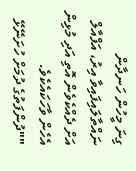ގިނަ މީހުން ހަނދާން ނައްތާލައިފައިވާ އިރު، އަފްއާލް އަށް ދެއްކެވެން އޮތި އަދި މުޅިން އެހެން ވާހަކައެކެވެ.
""ދުންފަތުގެ ދުމަށް ހުށަނޭޅޭ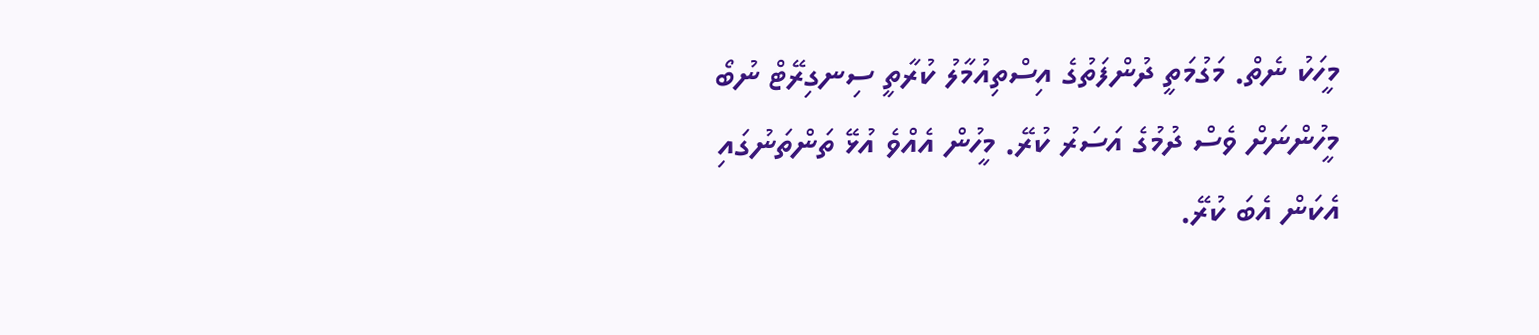މީހަކު ނެތް. މަގުމަތީ ދުންފަތުގެ އިސްތިއުމާލު ކުރާތީ ސިނގިރޭޓް ނުބޯ މީހުންނަށް ވެސް ދުމުގެ އަސަރު ކުރޭ. މީހުން އެއްވެ އުޅޭ ތަންތަނުގައި އެކަން އެބަ ކުރޭ.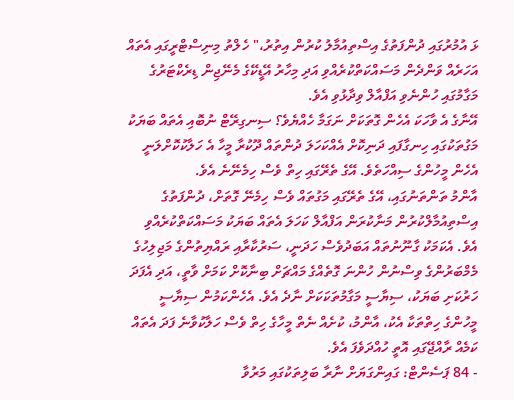ޅަ އުމުރުގައި ދުންފަތުގެ އިސްތިއުމާލު ކުރުން އިތުރު،" ހެލްތު މިނިސްޓްރީގައި އެތައް އަހަރެއް ވަންދެން މަސައްކަތްކުރެއްވި އަދި މިހާރު އޭޑީކޭގެ މެނޭޖިން ޑިރެކްޓަރުގެ މަގާމުގައި ހުންނެވި އަފްއާލް ވިދާޅުވި އެވެ.
އޭނާގެ އެ ވާހަކަ އެހެން ގޮތަކަށް ނަގަމާ ހެއްޔެވެ؟ ސިނގިރޭޓް ނުބޮއި އެތައް ބަޔަކު މަގުތަކުގައި ހިނގާފައި ދަނިކޮށް އެއްކަހަލަ ދުންތައް ދޫކުރާ މީހާ އެ ހަލާކުކޮށްލަނީ އެހެން މީހުންގެ ސިއްހަތެވެ. އޭގެ ތެރޭގައި ހިތް ވެސް ހިމެނޭނެ އެވެ.
އާންމު ތަންތަނުގައި، އޭގެ ތެރޭގައި މަގުތައް ވެސް ހިމެނޭ ގޮތަށް، ދުންފަތުގެ އިސްތިއުމާލްކުރުން މަނާކުރަން އަފްއާލް ކަހަލަ އެތައް ބަޔަކު މަސައްކަތްކުރެއްވި އެވެ. އެކަމަކު ގާނޫނުތައް އަބަދުވެސް ހަދަނީ، ސަރުކާރާއި ރައްޔިތުންގެ މަޖިލިހުގެ މެމްބަރުންގެ ވިސްނުން ހުންނަ ގޮތެއްގެ މައްޗަށް ބިނާކޮށް ކަމަށް ވާތީ، އަދި އެފަދަ ހަރުކަށި ބަޔަކު، ސިޔާސީ މަގާމުތަކަކަށް ނާދެ އެވެ. އެހެންކަމުން ސިޔާސީ މީހުންގެ ހިތްތަކާ އެކު، އާންމު، ކުށެއް ނެތް މީހާގެ ހިތް ވެސް ހަލާކުވާނެ ފަދަ އެތައް ކަމެއް ރާއްޖޭގައި އޮތީ ހުއްދަވެފަ އެވެ.
- 84 ޕަސެންޓް: ގައިންގަޔަށް ނާރާ ބަލިތަކުގައި މަރުވާ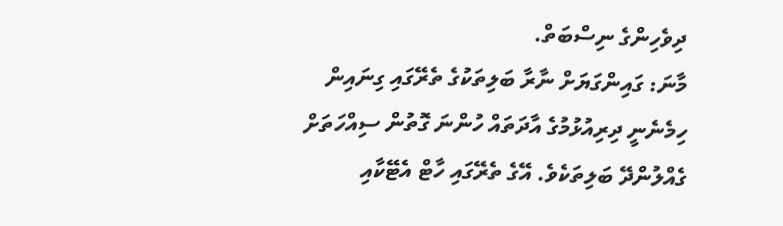ދިވެހިންގެ ނިސްބަތް.
މާނަ: ގައިންގަޔަށް ނާރާ ބަލިތަކުގެ ތެރޭގައި ގިނައިން ހިމެނެނީ ދިރިއުޅުމުގެ އާދަތައް ހުންނަ ގޮތުން ސިއްހަތަށް ގެއްލުންދޭ ބަލިތަކެވެ. އޭގެ ތެރޭގައި ހާޓް އެޓޭކާއި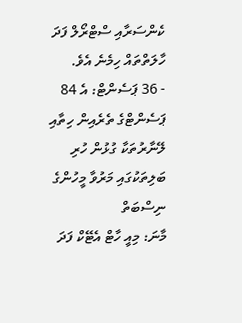ކެންސަރާއި ސްޓްރޯލް ފަދަ ހާލަތްތައް ހިމެނެ އެވެ.
- 36 ޕަސެންޓް: އެ 84 ޕަސެންޓްގެ ތެރެއިން ހިތާއި ލޭނާރުތަކާ ގުޅުން ހުރި ބަލިތަކުގައި މަރުވާ މީހުންގެ ނިސްބަތް
މާނަ: މިއީ ހާޓް އެޓޭކް ފަދަ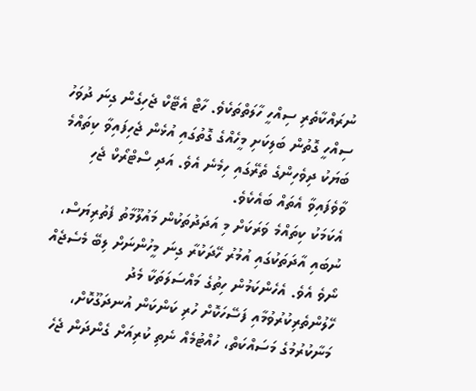ނުރައްކާތެރި ސިއްހީ ހާލަތްތަކެވެ. ހާޓް އެޓޭކް ޖެހިގެން ގިނަ ދުވަހު ސިއްހީ ގޮތުން ބަލިކަށި މީހެއްގެ ގޮތުގައި އުޅެން ޖެހިފައިވާ ކިތައްމެ ބަޔަކު ދިވެހިންގެ ތެރޭގައި ހިމެނެ އެވެ. އަދި ސްޓްރޯކް ޖެހި ވާވެފައިވާ އެތައް ބައެކެވެ.
އެކަމަކު ކިތައްމެ ވަރަކަށް މި އަދަދުތަކުން މައުލޫމާތު ފެތުރިޔަސް، ނުބައި އާދަތަކުގައި އުމުރު ހޭދަކުރާ ގިނަ މީހުންނަށް ލިބޭ މެސެޖެއް ނޯވެ އެވެ. އެހެންކަމުން ހިތުގެ މައްސަލަތަކާ މެދު ހޭލުންތެރިކުރުވުމާއި ފަސޭހަކޮށް ހުރި ކަންކަން އުނދަގޫކޮށް، މަނާކުރުމުގެ މަސައްކަތް، ހުއްޓުމެއް ނެތި ކުރިއަށް ގެންދަން ޖެހެ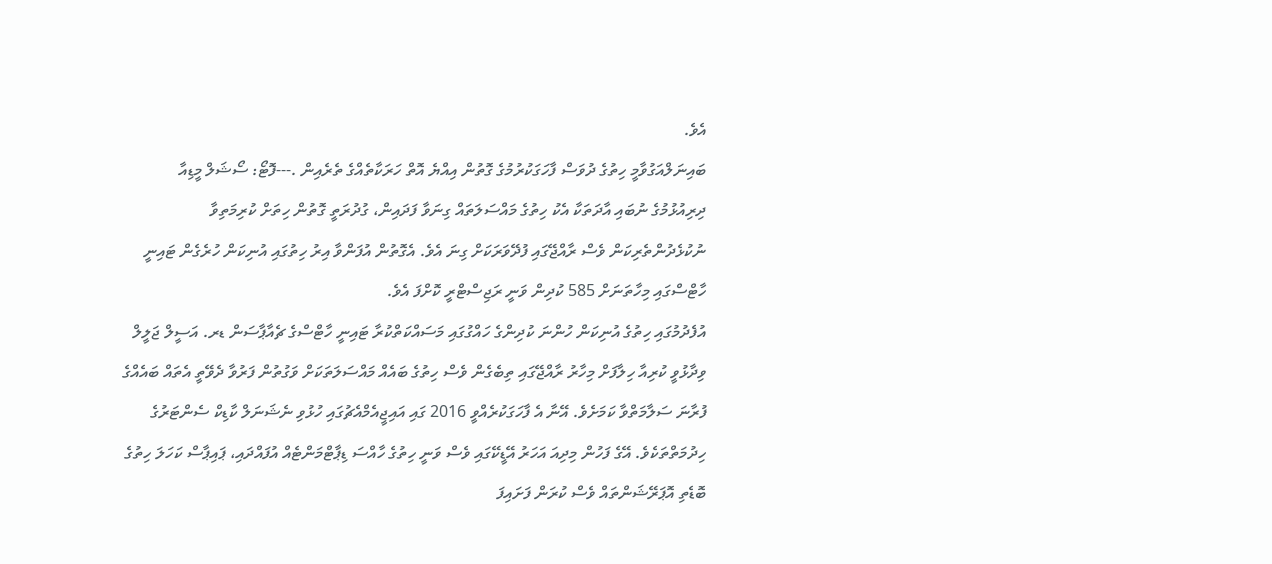އެވެ.
ބައިނަލްއަގުވާމީ ހިތުގެ ދުވަސް ފާހަގަކުރުމުގެ ގޮތުން އިއްޔެ އޮތް ހަރަކާތެއްގެ ތެރެއިން .---ފޮޓޯ: ސޯޝަލް މީޑިއާ
ދިރިއުޅުމުގެ ނުބައި އާދަތަކާ އެކު ހިތުގެ މައްސަލަތައް ގިނަވާ ފަދައިން، ގުދުރަތީ ގޮތުން ހިތަށް ކުރިމަތިވާ ނުކުޅެދުންތެރިކަން ވެސް ރާއްޖޭގައި ފުދޭވަރަކަށް ގިނަ އެވެ. އެގޮތުން އުފަންވާ އިރު ހިތުގައި އުނިކަން ހުރެގެން ޓައިނީ ހާޓްސްގައި މިހާތަނަށް 585 ކުދިން ވަނީ ރަޖިސްޓްރީ ކޮށްފަ އެވެ.
އުފެދުމުގައި ހިތުގެ އުނިކަން ހުންނަ ކުދިންގެ ހައްގުގައި މަސައްކަތްކުރާ ޓައިނީ ހާޓްސްގެ ޗެއާޕާސަން ޑރ. އަސީލް ޖަލީލް ވިދާޅުވީ ކުރިއާ ހިލާފަށް މިހާރު ރާއްޖޭގައި ތިބެގެން ވެސް ހިތުގެ ބައެއް މައްސަލަތަކަށް ވަގުތުން ފަރުވާ ދެވޭތީ އެތައް ބައެއްގެ ފުރާނަ ސަލާމަތްވާ ކަމަށެވެ. އޭނާ އެ ފާހަގަކުރެއްވީ 2016 ގައި އައިޖީއެމްއެޗުގައި ހުޅުވި ނެޝަނަލް ކާޑިކް ސެންޓަރުގެ ހިދުމަތްތަކެވެ. އޭގެ ފަހުން މިދިއަ އަހަރު އޭޑީކޭގައި ވެސް ވަނީ ހިތުގެ ހާއްސަ ޑިޕާޓްމަންޓެއް އުފައްދައި، ޕައިޕާސް ކަހަލަ ހިތުގެ ބޮޑެތި އޮޕަރޭޝަންތައް ވެސް ކުރަން ފަށައިފަ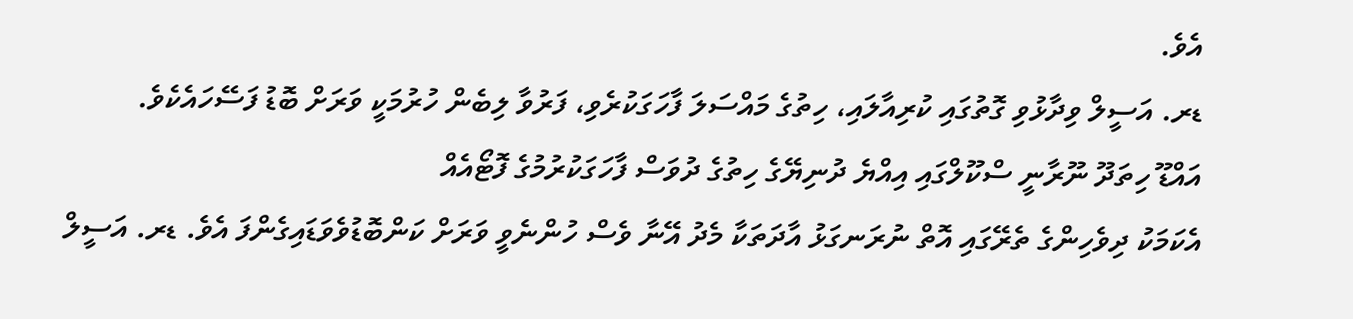އެވެ.
ޑރ. އަސީލް ވިދާޅުވި ގޮތުގައި ކުރިއާލައި، ހިތުގެ މައްސަލަ ފާހަގަކުރެވި، ފަރުވާ ލިބެން ހުރުމަކީ ވަރަށް ބޮޑު ފަސޭހައެކެވެ.
އައްޑޫ ހިތަދޫ ނޫރާނީ ސްކޫލްގައި އިއްޔެ ދުނިޔޭގެ ހިތުގެ ދުވަސް ފާހަގަކުރުމުގެ ފޮޓޯއެއް
އެކަމަކު ދިވެހިންގެ ތެރޭގައި އޮތް ނުރަނގަޅު އާދަތަކާ މެދު އޭނާ ވެސް ހުންނެވީ ވަރަށް ކަންބޮޑުވެވަޑައިގެންފަ އެވެ. ޑރ. އަސީލް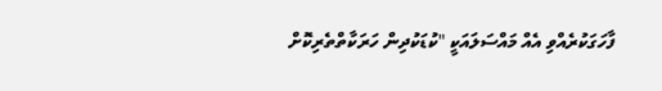ފާހަގަކުރެއްވި އެއް މައްސަލައަކީ "ކުޑަކުދިން ހަރަކާތްތެރިކޮށް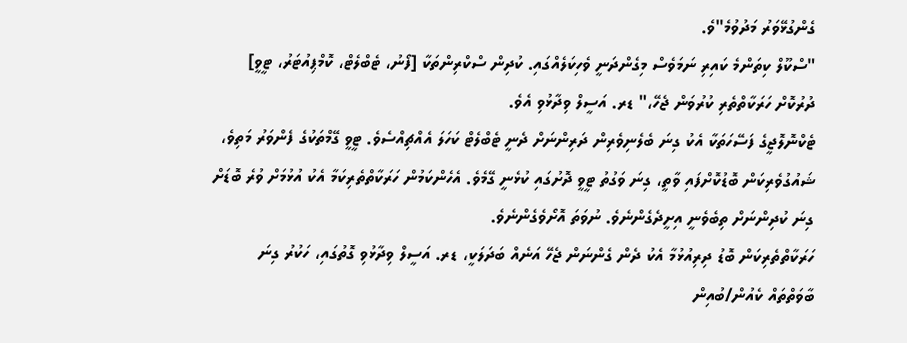ގެންގުޅޭވަރު މަދުވުމެ"ވެ.
"ސްކޫލް ކިތަންމެ ކައިރި ނަމަވެސް މިގެންދަނީ ވެހިކަލެއްގައި. ކުދިން ސްކްރިންތަކާ [ފޯނު، ޓެބްލެޓް، ކޮމްޕިއުޓަރު، ޓީވީ] ދުރުކޮށް ހަރަކާތްތެރި ކުރުވަން ޖެހޭ،" ޑރ. އަސީލް ވިދާޅުވި އެވެ.
ޓެކްނޮލޮޖީގެ ފަސޭހަތަކާ އެކު ގިނަ ބެލެނިވެރިން ދަރިންނަށް ދެނީ ޓެބްލެޓް ކަހަލަ އެއްޗިއްސެވެ. ޓީވީ ގޭމްތަކުގެ ފެންވަރު މަތިވެ، ޝައުގުވެރިކަން ބޮޑުކޮށްފައި ވާތީ، ގިނަ ވަގުތު ޓީވީ ދޮށުގައި ކުޅެނީ ގޭމެވެ. އެހެންކަމުން ހަރަކާތްތެރިކަމާ އެކު އުޅުމަށް ވުރެ ބޮޑަށް ގިނަ ކުދިންނަށް ތިބެވެނީ އިށީދެގެންނެވެ. ނުވަތަ އޮށޯވެގެންނެވެ.
ހަރަކާތްތެރިކަން ބޮޑު ދިރިއުޅުމާ އެކު ދެން ގެންނަން ޖެހޭ އަނެއް ބަދަލަކީ، ޑރ. އަސީލް ވިދާޅުވި ގޮތުގައި، ހަކުރު ގިނަ ބާވަތްތައް ކެއުން/ބުއިން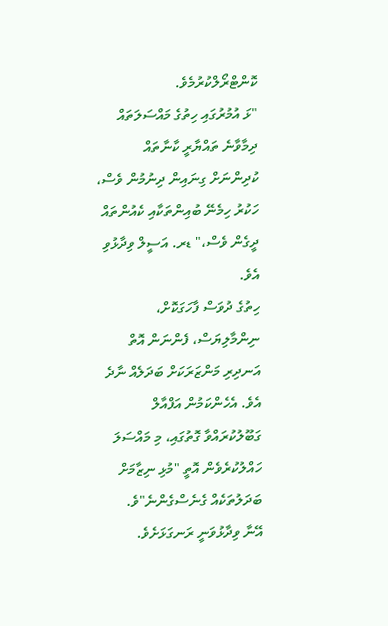ކޮންޓްރޯލްކުރުމެވެ.
"ޅަ އުމުރުގައި ހިތުގެ މައްސަލަތައް ދިމާވާނެ ތައްޔާރީ ކާނާތައް ކުދިންނަށް ގިނައިން ދިނުމުން ވެސް، ހަކުރު ހިމެނޭ ބުއިންތަކާއި ކެއުންތައް ދީގެން ވެސް،" ޑރ. އަސީލް ވިދާޅުވި އެވެ.
ހިތުގެ ދުވަސް ފާހަގަކޮށް، ނިންމާލިޔަސް، ފެންނަން އޮތް އަނދިރި މަންޒަރަކަށް ބަދަލެއް ނާދެ އެވެ. އެހެންކަމުން އަފްއާލް ގަބޫލުކުރައްވާ ގޮތުގައި، މި މައްސަލަ ހައްލުކުރެވެން އޮތީ "މުޅި ނިޒާމަށް ބަދަލުތަކެއް ގެނެސްގެންނެ"ވެ.
އޭނާ ވިދާޅުވަނީ ރަނގަޅަށެވެ.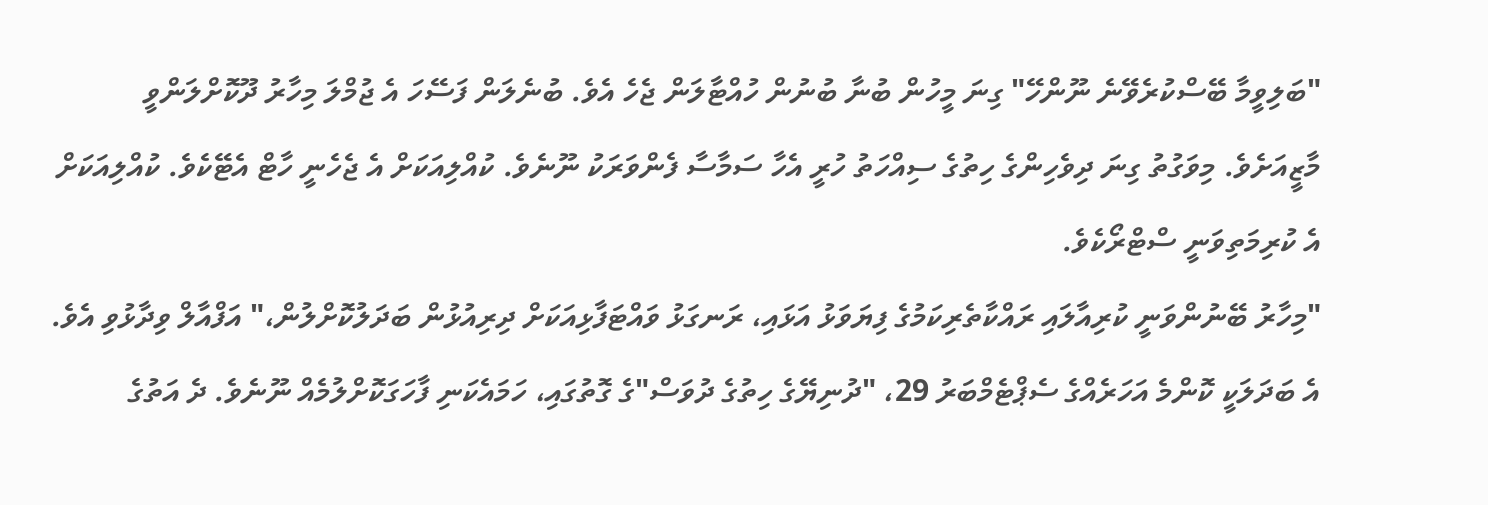"ބަލިވީމާ ބޭސްކުރެވޭނެ ނޫންހޭ" ގިނަ މީހުން ބުނާ ބުނުން ހުއްޓާލަން ޖެހެ އެވެ. ބުނެލަން ފަސޭހަ އެ ޖުމްލަ މިހާރު ދޫކޮށްލަންވީ މާޒީއަށެވެ. މިވަގުތު ގިނަ ދިވެހިންގެ ހިތުގެ ސިއްހަތު ހުރީ އެހާ ސަމާސާ ފެންވަރަކު ނޫނެވެ. ކުއްލިއަކަށް އެ ޖެހެނީ ހާޓް އެޓޭކެވެ. ކުއްލިއަކަށް އެ ކުރިމަތިވަނީ ސްޓްރޯކެވެ.
"މިހާރު ބޭނުންވަނީ ކުރިއާލައި ރައްކާތެރިކަމުގެ ފިޔަވަޅު އަޅައި، ރަނގަޅު ވައްޓަފާޅިއަކަށް ދިރިއުޅުން ބަދަލުކޮށްލުން،" އަފްއާލް ވިދާޅުވި އެވެ. އެ ބަދަލަކީ ކޮންމެ އަހަރެއްގެ ސެޕްޓެމްބަރު 29، "ދުނިޔޭގެ ހިތުގެ ދުވަސް"ގެ ގޮތުގައި، ހަމައެކަނި ފާހަގަކޮށްލުމެއް ނޫނެވެ. ދެ އަތުގެ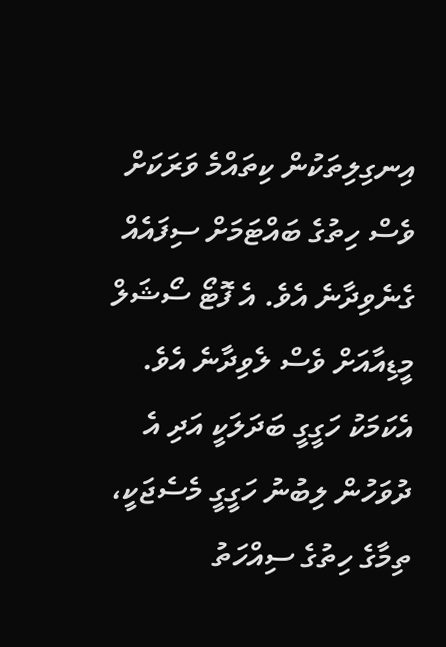އިނގިލިތަކުން ކިތައްމެ ވަރަކަށް ވެސް ހިތުގެ ބައްޓަމަށް ސިފައެއް ގެނެވިދާނެ އެވެ. އެ ފޮޓޯ ސޯޝަލް މީޑިއާއަށް ވެސް ލެވިދާނެ އެވެ. އެކަމަކު ހަގީގީ ބަދަލަކީ އަދި އެ ދުވަހުން ލިބުނު ހަގީގީ މެސެޖަކީ، ތިމާގެ ހިތުގެ ސިއްހަތު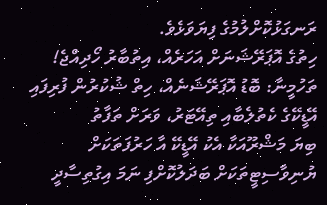ރަނގަޅުކޮށްލުމުގެ ފިޔަވަޅެވެ.
ހިތުގެ އޮޕަރޭޝަނަށް އަހަރެއް، އިތުބާރު ހޯދިއްޖެ!
ތަހުމީނާ: ބޮޑު އޮޕަރޭޝަނެއް، ހިތް ޝުކުރުން ފުރިފައި
އޭޑީކޭގެ ކެތުލެބާއި ތިއޭޓަރު، ވަރަށް ތަފާތު
ބިޔަ މަޝްރޫއަކާ އެކު އޭޑީކޭ އާ ހަރުފަތަކަށް
ޔުނިވާސިޓީތަކަށް ބަދަލުކޮށްފި ނަމަ އިގުތިސާދީ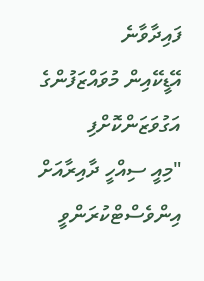ފައިދާވާނެ
އޭޑީކޭއިން މުވައްޒަފުންގެ އަގުވަޒަންކޮށްފި
"މިއީ ސިއްހީ ދާއިރާއަށް އިންވެސްޓްކުރަންވީ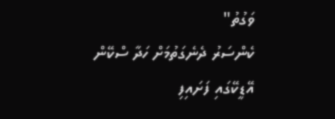ވަގުތު"
ކެންސަރު ދެނެގަތުމަށް ހަދާ ސްކޭން އޭޑީކޭގައި ފަށައިފި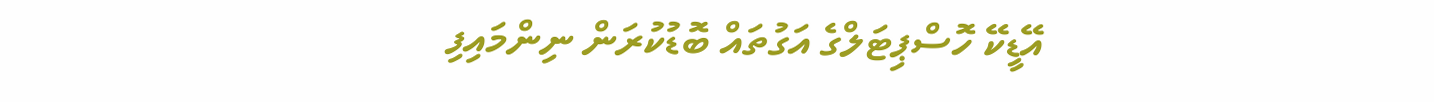އޭޑީކޭ ހޮސްޕިޓަލްގެ އަގުތައް ބޮޑުކުރަން ނިންމައިފި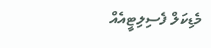މެޑިކަލް ފެސިލިޓީއެއް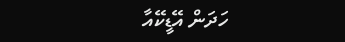ހަދަން އޭޑީކޭއާ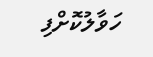ހަވާލުކޮށްފި